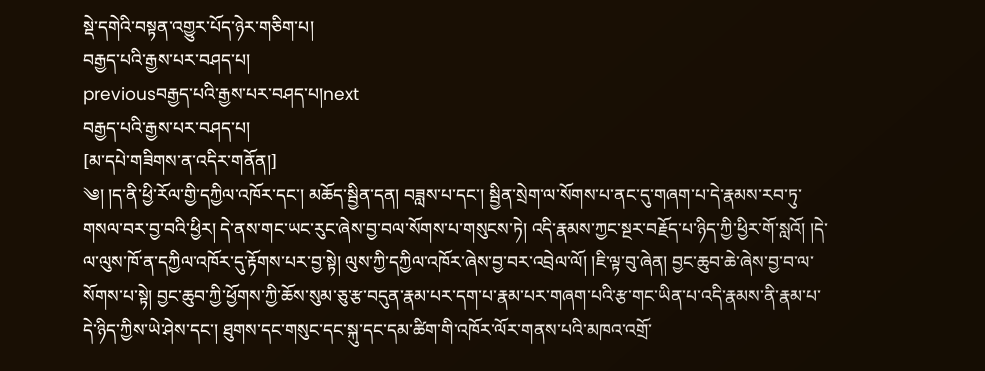སྡེ་དགེའི་བསྟན་འགྱུར་པོད་ཉེར་གཅིག་པ།
བརྒྱད་པའི་རྒྱས་པར་བཤད་པ།
previousབརྒྱད་པའི་རྒྱས་པར་བཤད་པ།next
བརྒྱད་པའི་རྒྱས་པར་བཤད་པ།
[མ་དཔེ་གཟིགས་ན་འདིར་གནོན།]
༄། །ད་ནི་ཕྱི་རོལ་གྱི་དཀྱིལ་འཁོར་དང་། མཆོད་སྦྱིན་དན། བཟླས་པ་དང་། སྦྱིན་སྲེག་ལ་སོགས་པ་ནང་དུ་གཞག་པ་དེ་རྣམས་རབ་ཏུ་གསལ་བར་བྱ་བའི་ཕྱིར། དེ་ནས་གང་ཡང་རུང་ཞེས་བྱ་བལ་སོགས་པ་གསུངས་ཏེ། འདི་རྣམས་ཀྱང་སྔར་བརྗོད་པ་ཉིད་ཀྱི་ཕྱིར་གོ་སླའོ། །དེ་ལ་ལུས་ཁོ་ན་དཀྱིལ་འཁོར་དུ་རྟོགས་པར་བྱ་སྟེ། ལུས་ཀྱི་དཀྱིལ་འཁོར་ཞེས་བྱ་བར་འབྲེལ་ལོ། །ཇི་ལྟ་བུ་ཞེན། བྱང་ཆུབ་ཆེ་ཞེས་བྱ་བ་ལ་སོགས་པ་སྟེ། བྱང་ཆུབ་ཀྱི་ཕྱོགས་ཀྱི་ཆོས་སུམ་ཅུ་རྩ་བདུན་རྣམ་པར་དག་པ་རྣམ་པར་གཞག་པའི་རྩ་གང་ཡིན་པ་འདི་རྣམས་ནི་རྣམ་པ་དེ་ཉིད་ཀྱིས་ཡེ་ཤེས་དང་། ཐུགས་དང་གསུང་དང་སྐུ་དང་དམ་ཚིག་གི་འཁོར་ལོར་གནས་པའི་མཁའ་འགྲོ་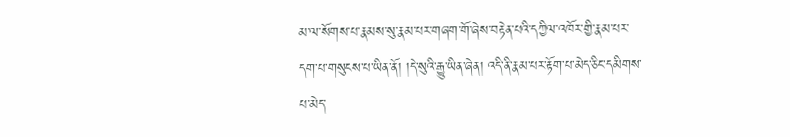མ་ལ་སོགས་པ་རྣམས་སུ་རྣམ་པར་གཞག་གོ་ཞེས་བརྟེན་པའི་དཀྱིལ་འཁོར་གྱི་རྣམ་པར་དག་པ་གསུངས་པ་ཡིན་ནོ། །དེ་སུའི་རྒྱུ་ཡིན་ཞེན། འདི་ནི་རྣམ་པར་རྟོག་པ་མེད་ཅིང་དམིགས་པ་མེད་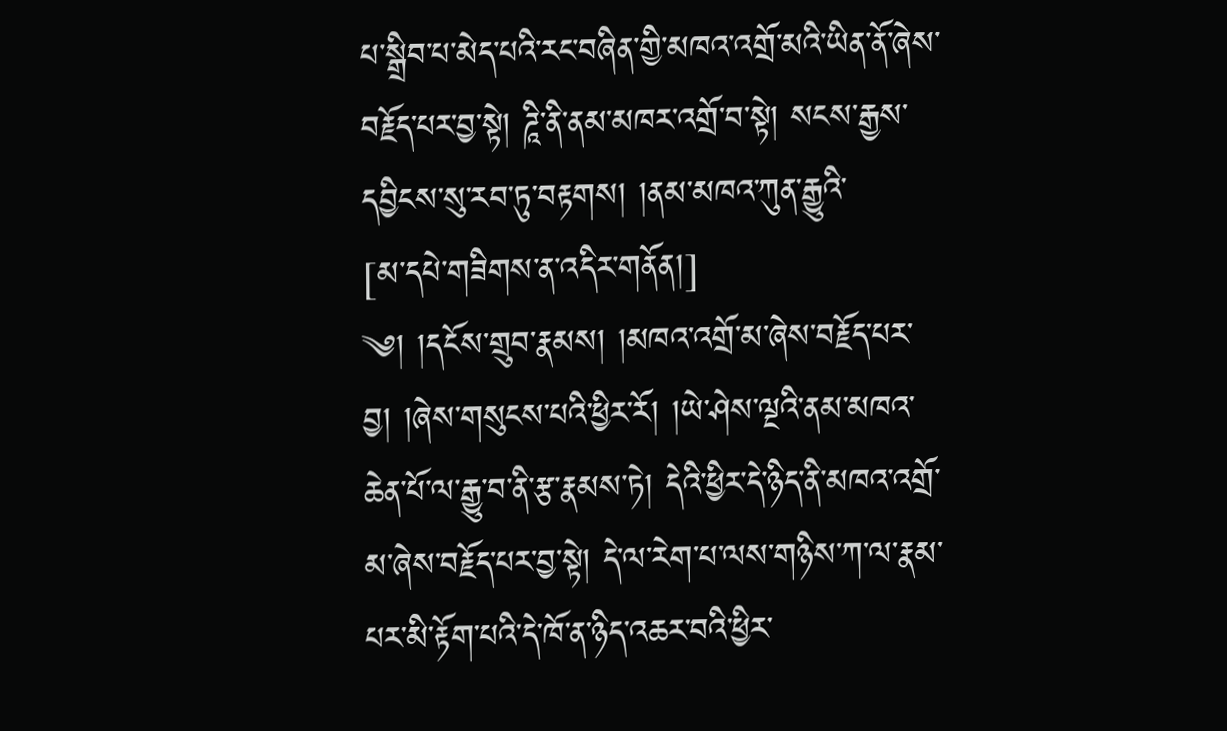པ་སྒྲིབ་པ་མེད་པའི་རང་བཞིན་གྱི་མཁའ་འགྲོ་མའི་ཡིན་ནོ་ཞེས་བརྗོད་པར་བྱ་སྟེ། ཌཱི་ནི་ནམ་མཁར་འགྲོ་བ་སྟེ། སངས་རྒྱས་དབྱིངས་སུ་རབ་ཏུ་བརྟགས། །ནམ་མཁའ་ཀུན་རྒྱུའི་
[མ་དཔེ་གཟིགས་ན་འདིར་གནོན།]
༄། །དངོས་གྲུབ་རྣམས། །མཁའ་འགྲོ་མ་ཞེས་བརྗོད་པར་བྱ། །ཞེས་གསུངས་པའི་ཕྱིར་རོ། །ཡེ་ཤེས་ལྔའི་ནམ་མཁའ་ཆེན་པོ་ལ་རྒྱུ་བ་ནི་རྩ་རྣམས་ཏེ། དེའི་ཕྱིར་དེ་ཉིད་ནི་མཁའ་འགྲོ་མ་ཞེས་བརྗོད་པར་བྱ་སྟེ། དེ་ལ་རེག་པ་ལས་གཉིས་ཀ་ལ་རྣམ་པར་མི་རྟོག་པའི་དེ་ཁོ་ན་ཉིད་འཆར་བའི་ཕྱིར་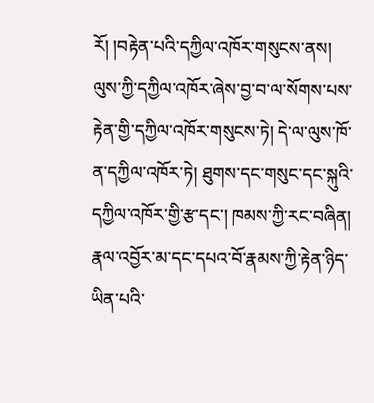རོ། །བརྟེན་པའི་དཀྱིལ་འཁོར་གསུངས་ནས། ལུས་ཀྱི་དཀྱིལ་འཁོར་ཞེས་བྱ་བ་ལ་སོགས་པས་རྟེན་གྱི་དཀྱིལ་འཁོར་གསུངས་ཏེ། དེ་ལ་ལུས་ཁོ་ན་དཀྱིལ་འཁོར་ཏེ། ཐུགས་དང་གསུང་དང་སྐུའི་དཀྱིལ་འཁོར་གྱི་རྩ་དང་། ཁམས་ཀྱི་རང་བཞིན། རྣལ་འབྱོར་མ་དང་དཔའ་བོ་རྣམས་ཀྱི་རྟེན་ཉིད་ཡིན་པའི་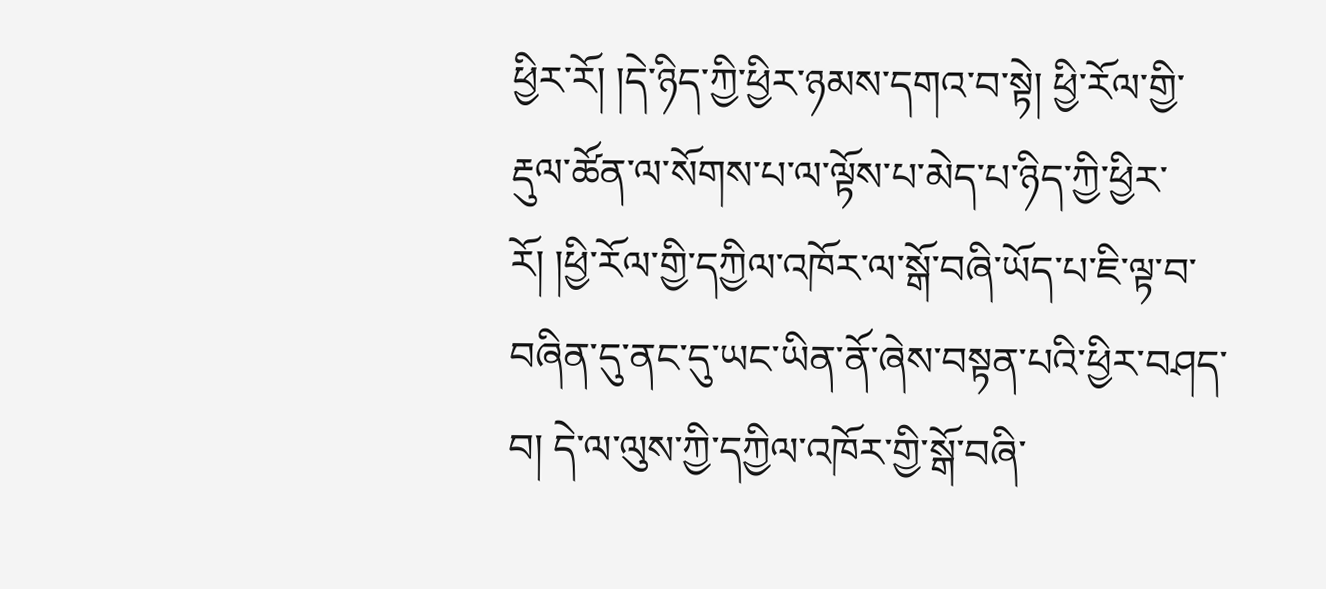ཕྱིར་རོ། །དེ་ཉིད་ཀྱི་ཕྱིར་ཉམས་དགའ་བ་སྟེ། ཕྱི་རོལ་གྱི་རྡུལ་ཚོན་ལ་སོགས་པ་ལ་ལྟོས་པ་མེད་པ་ཉིད་ཀྱི་ཕྱིར་རོ། །ཕྱི་རོལ་གྱི་དཀྱིལ་འཁོར་ལ་སྒོ་བཞི་ཡོད་པ་ཇི་ལྟ་བ་བཞིན་དུ་ནང་དུ་ཡང་ཡིན་ནོ་ཞེས་བསྟན་པའི་ཕྱིར་བཤད་བ། དེ་ལ་ལུས་ཀྱི་དཀྱིལ་འཁོར་གྱི་སྒོ་བཞི་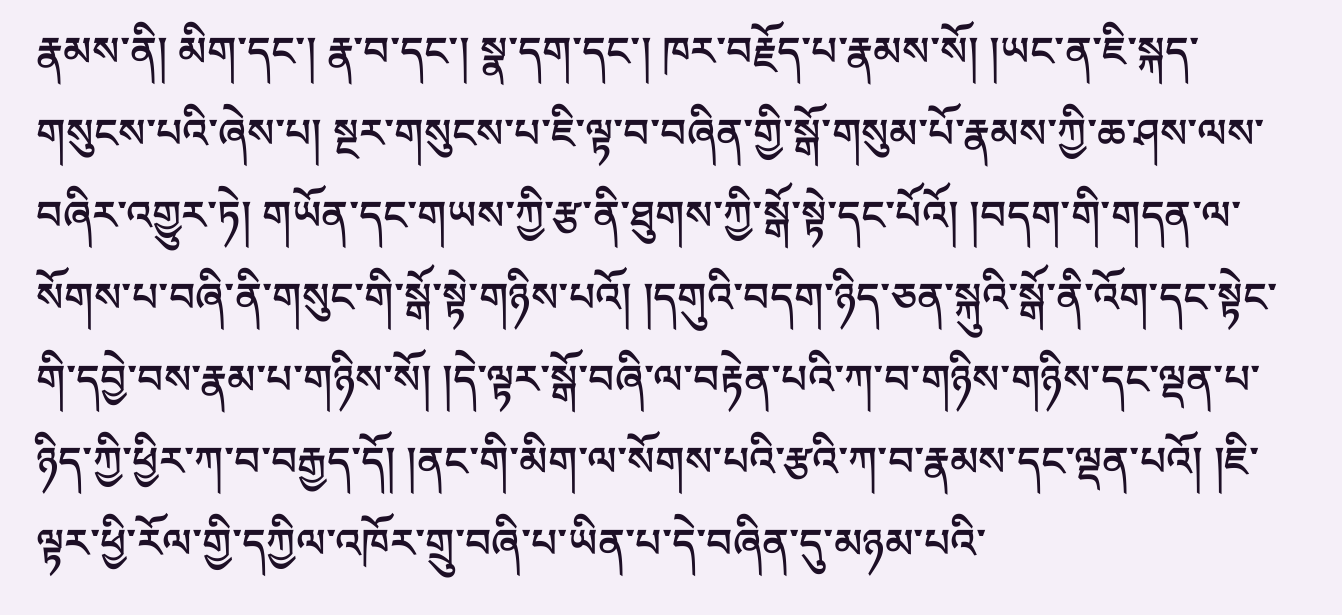རྣམས་ནི། མིག་དང་། རྣ་བ་དང་། སྣ་དག་དང་། ཁར་བརྗོད་པ་རྣམས་སོ། །ཡང་ན་ཇི་སྐད་གསུངས་པའི་ཞེས་པ། སྔར་གསུངས་པ་ཇི་ལྟ་བ་བཞིན་གྱི་སྒོ་གསུམ་པོ་རྣམས་ཀྱི་ཆ་ཤས་ལས་བཞིར་འགྱུར་ཏེ། གཡོན་དང་གཡས་ཀྱི་རྩ་ནི་ཐུགས་ཀྱི་སྒོ་སྟེ་དང་པོའོ། །བདག་གི་གདན་ལ་སོགས་པ་བཞི་ནི་གསུང་གི་སྒོ་སྟེ་གཉིས་པའོ། །དགུའི་བདག་ཉིད་ཅན་སྐུའི་སྒོ་ནི་འོག་དང་སྟེང་གི་དབྱེ་བས་རྣམ་པ་གཉིས་སོ། །དེ་ལྟར་སྒོ་བཞི་ལ་བརྟེན་པའི་ཀ་བ་གཉིས་གཉིས་དང་ལྡན་པ་ཉིད་ཀྱི་ཕྱིར་ཀ་བ་བརྒྱད་དོ། །ནང་གི་མིག་ལ་སོགས་པའི་རྩའི་ཀ་བ་རྣམས་དང་ལྡན་པའོ། །ཇི་ལྟར་ཕྱི་རོལ་གྱི་དཀྱིལ་འཁོར་གྲུ་བཞི་པ་ཡིན་པ་དེ་བཞིན་དུ་མཉམ་པའི་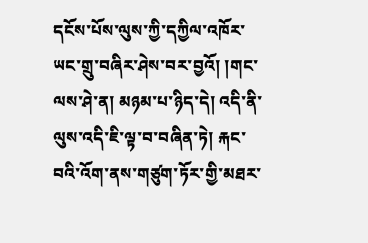དངོས་པོས་ལུས་ཀྱི་དཀྱིལ་འཁོར་ཡང་གྲུ་བཞིར་ཤེས་བར་བྱའོ། །གང་ལས་ཤེ་ན། མཉམ་པ་ཉིད་དེ། འདི་ནི་ལུས་འདི་ཇི་ལྟ་བ་བཞིན་ཏེ། རྐང་བའི་འོག་ནས་གཙུག་ཏོར་གྱི་མཐར་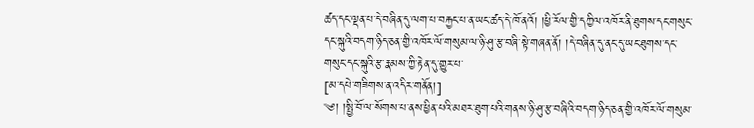ཚད་དང་ལྡན་པ་དེ་བཞིན་དུ་ལག་པ་བརྐྱང་པ་ན་ཡང་ཚད་དེ་ཁོ་ནའོ། །ཕྱི་རོལ་གྱི་དཀྱིལ་འཁོར་ནི་ཐུགས་དང་གསུང་དང་སྐུའི་བདག་ཉིད་ཅན་གྱི་འཁོར་ལོ་གསུམ་ལ་ཉི་ཤུ་རྩ་བཞི་སྟེ་གཞན་ནོ། །དེ་བཞིན་དུ་ནང་དུ་ཡང་ཐུགས་དང་གསུང་དང་སྐུའི་རྩ་རྣམས་ཀྱི་རྟེན་དུ་གྱུར་པ་
[མ་དཔེ་གཟིགས་ན་འདིར་གནོན།]
༄། །སྤྱི་བོ་ལ་སོགས་པ་ནས་ཕྱིན་པའི་མཐར་ཐུག་པའི་གནས་ཉི་ཤུ་རྩ་བཞིའི་བདག་ཉིད་ཅན་གྱི་འཁོར་ལོ་གསུམ་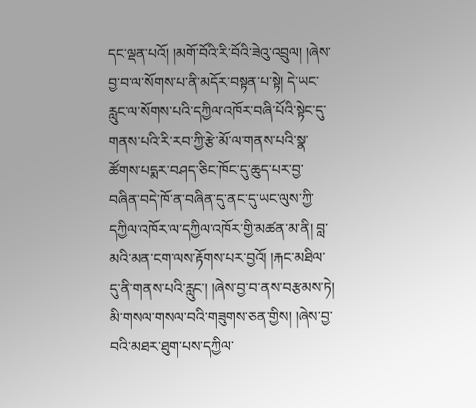དང་ལྡན་པའོ། །མགོ་བོའི་རི་བོའི་ཟེའུ་འབྲུལ། །ཞེས་བྱ་བ་ལ་སོགས་པ་ནི་མདོར་བསྟན་པ་སྟེ། དེ་ཡང་རླུང་ལ་སོགས་པའི་དཀྱིལ་འཁོར་བཞི་པོའི་སྟེང་དུ་གནས་པའི་རི་རབ་ཀྱི་རྩེ་མོ་ལ་གནས་པའི་སྣ་ཚོགས་པདྨར་བཤད་ཅིང་ཁོང་དུ་ཆུད་པར་བྱ་བཞིན་བདེ་ཁོ་ན་བཞིན་དུ་ནང་དུ་ཡང་ལུས་ཀྱི་དཀྱིལ་འཁོར་ལ་དཀྱིལ་འཁོར་གྱི་མཚན་མ་ནི། བླ་མའི་མན་ངག་ལས་རྟོགས་པར་བྱའོ། །རྐང་མཐིལ་དུ་ནི་གནས་པའི་རླུང་། །ཞེས་བྱ་བ་ནས་བརྩམས་ཏེ། མི་གསལ་གསལ་བའི་གཟུགས་ཅན་གྱིས། །ཞེས་བྱ་བའི་མཐར་ཐུག་པས་དཀྱིལ་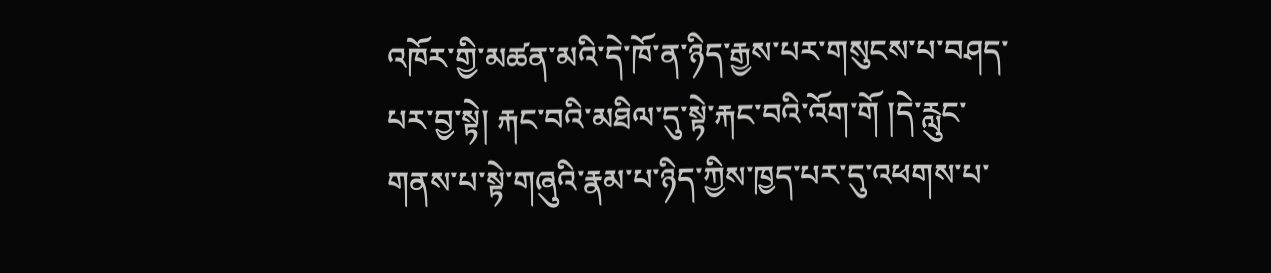འཁོར་གྱི་མཚན་མའི་དེ་ཁོ་ན་ཉིད་རྒྱས་པར་གསུངས་པ་བཤད་པར་བྱ་སྟེ། རྐང་བའི་མཐིལ་དུ་སྟེ་རྐང་བའི་འོག་གོ །དེ་རླུང་གནས་པ་སྟེ་གཞུའི་རྣམ་པ་ཉིད་ཀྱིས་ཁྱད་པར་དུ་འཕགས་པ་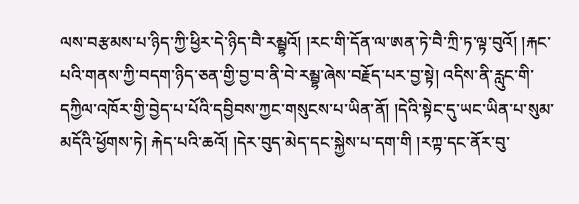ལས་བརྩམས་པ་ཉིད་ཀྱི་ཕྱིར་དེ་ཉིད་བཻ་རམྦྷའོ། །རང་གི་དོན་ལ་ཨན་ཏེ་བཻ་ཀྲི་ཏ་ལྟ་བུའོ། །རྐང་པའི་གནས་ཀྱི་བདག་ཉིད་ཅན་གྱི་བྱ་བ་ནི་བེ་རམྦྷ་ཞེས་བརྗོད་པར་བྱ་སྟེ། འདིས་ནི་རླུང་གི་དཀྱིལ་འཁོར་གྱི་བྱེད་པ་པོའི་དབྱིབས་ཀྱང་གསུངས་པ་ཡིན་ནོ། །དེའི་སྟེང་དུ་ཡང་ཡིན་པ་སུམ་མདོའི་ཕྱོགས་ཏེ། རྐེད་པའི་ཆའོ། །དེར་བུད་མེད་དང་སྐྱེས་པ་དག་གི །རཀྟ་དང་ནོར་བུ་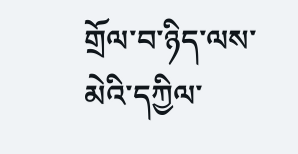གྲོལ་བ་ཉིད་ལས་མེའི་དཀྱིལ་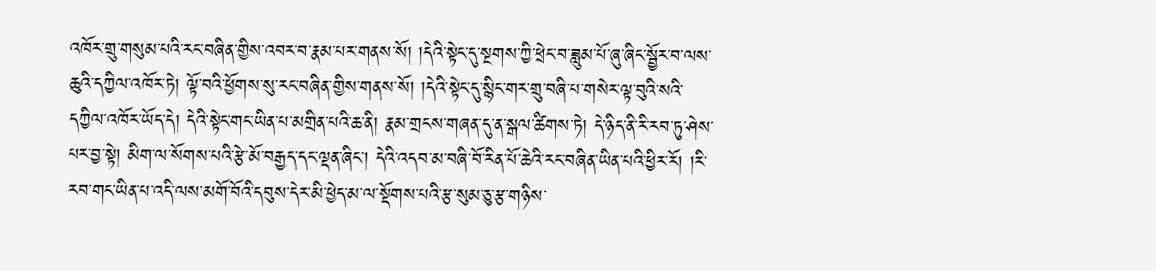འཁོར་གྲུ་གསུམ་པའི་རང་བཞིན་གྱིས་འབར་བ་རྣམ་པར་གནས་སོ། །དེའི་སྟེང་དུ་སྔགས་ཀྱི་ཕྲེང་བ་ཟླུམ་པོ་ཞུ་ཞིང་སྦྱོར་བ་ལས་ཆུའི་དཀྱིལ་འཁོར་ཏེ། ལྟོ་བའི་ཕྱོགས་སུ་རང་བཞིན་གྱིས་གནས་སོ། །དེའི་སྟེང་དུ་སྙིང་གར་གྲུ་བཞི་པ་གསེར་ལྟ་བུའི་སའི་དཀྱིལ་འཁོར་ཡོད་དེ། དེའི་སྟེང་གང་ཡིན་པ་མགྲིན་པའི་ཆ་ནི། རྣམ་གྲངས་གཞན་དུ་ན་སྒལ་ཚིགས་ཏེ། དེ་ཉིད་ནི་རི་རབ་ཏུ་ཤེས་པར་བྱ་སྟེ། མིག་ལ་སོགས་པའི་རྩེ་མོ་བརྒྱད་དང་ལྡན་ཞིང་། དེའི་འདབ་མ་བཞི་བོ་རིན་པོ་ཆེའི་རང་བཞིན་ཡིན་པའི་ཕྱིར་རོ། །རི་རབ་གང་ཡིན་པ་འདི་ལས་མགོ་བོའི་དབུས་དེར་མི་ཕྱེད་མ་ལ་སྡོགས་པའི་རྩ་སུམ་ཅུ་རྩ་གཉིས་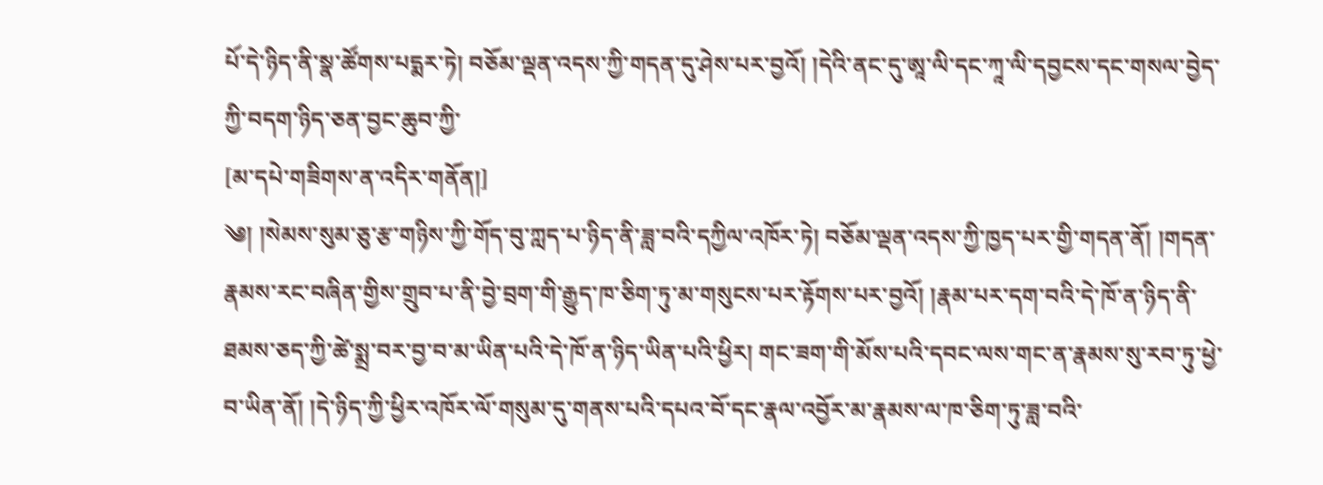པོ་དེ་ཉིད་ནི་སྣ་ཚོགས་པདྨར་ཏེ། བཅོམ་ལྡན་འདས་ཀྱི་གདན་དུ་ཤེས་པར་བྱའོ། །དེའི་ནང་དུ་ཨཱ་ལི་དང་ཀཱ་ལི་དབྱངས་དང་གསལ་བྱེད་ཀྱི་བདག་ཉིད་ཅན་བྱང་ཆུབ་ཀྱི་
[མ་དཔེ་གཟིགས་ན་འདིར་གནོན།]
༄། །སེམས་སུམ་ཅུ་རྩ་གཉིས་ཀྱི་གོད་བུ་ཀླད་པ་ཉིད་ནི་ཟླ་བའི་དཀྱིལ་འཁོར་ཏེ། བཅོམ་ལྡན་འདས་ཀྱི་ཁྱད་པར་གྱི་གདན་ནོ། །གདན་རྣམས་རང་བཞིན་གྱིས་གྲུབ་པ་ནི་བྱེ་བྲག་གི་རྒྱུད་ཁ་ཅིག་ཏུ་མ་གསུངས་པར་རྟོགས་པར་བྱའོ། །རྣམ་པར་དག་བའི་དེ་ཁོ་ན་ཉིད་ནི་ཐམས་ཅད་ཀྱི་ཚེ་སྨྲ་བར་བྱ་བ་མ་ཡིན་པའི་དེ་ཁོ་ན་ཉིད་ཡིན་པའི་ཕྱིར། གང་ཟག་གི་མོས་པའི་དབང་ལས་གང་ན་རྣམས་སུ་རབ་ཏུ་ཕྱེ་བ་ཡིན་ནོ། །དེ་ཉིད་ཀྱི་ཕྱིར་འཁོར་ལོ་གསུམ་དུ་གནས་པའི་དཔའ་བོ་དང་རྣལ་འབྱོར་མ་རྣམས་ལ་ཁ་ཅིག་ཏུ་ཟླ་བའི་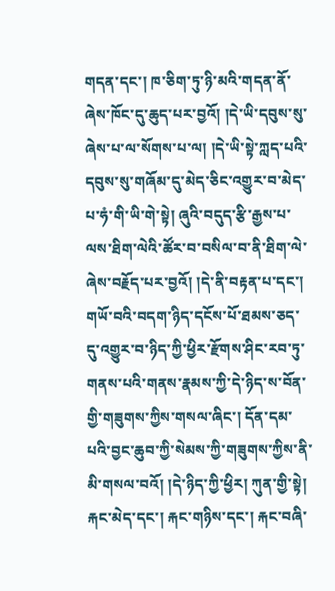གདན་དང་། ཁ་ཅིག་ཏུ་ཉི་མའི་གདན་ནོ་ཞེས་ཁོང་དུ་ཆུད་པར་བྱའོ། །དེ་ཡི་དབུས་སུ་ཞེས་པ་ལ་སོགས་པ་ལ། །དེ་ཡི་སྟེ་ཀླད་པའི་དབུས་སུ་གཞོམ་དུ་མེད་ཅིང་འགྱུར་བ་མེད་པ་ཧཾ་གི་ཡི་གེ་སྟེ། ཞུའི་བདུད་རྩི་རྒྱས་པ་ལས་ཐིག་ལེའི་ཚོར་བ་བསིལ་བ་ནི་ཐིག་ལེ་ཞེས་བརྗོད་པར་བྱའོ། །དེ་ནི་བརྟན་པ་དང་། གཡོ་བའི་བདག་ཉིད་དངོས་པོ་ཐམས་ཅད་དུ་འགྱུར་བ་ཉིད་ཀྱི་ཕྱིར་རྫོགས་ཤིང་རབ་ཏུ་གནས་པའི་གནས་རྣམས་ཀྱི་དེ་ཉིད་ས་བོན་གྱི་གཟུགས་ཀྱིས་གསལ་ཞིང་། དོན་དམ་པའི་བྱང་ཆུབ་ཀྱི་སེམས་ཀྱི་གཟུགས་ཀྱིས་ནི་མི་གསལ་བའོ། །དེ་ཉིད་ཀྱི་ཕྱིར། ཀུན་གྱི་སྟེ། རྐང་མེད་དང་། རྐང་གཉིས་དང་། རྐང་བཞི་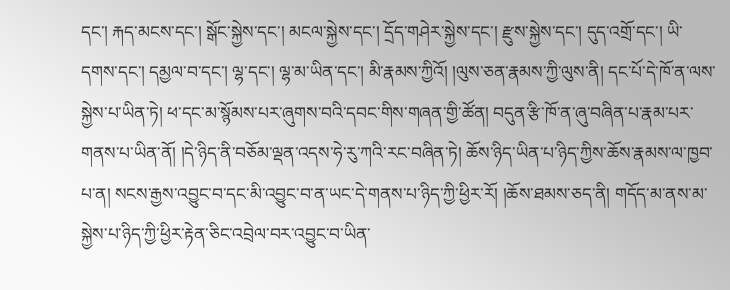དང་། རྐད་མངས་དང་། སྒོང་སྐྱེས་དང་། མངལ་སྐྱེས་དང་། དྲོད་གཤེར་སྐྱེས་དང་། རྫུས་སྐྱེས་དང་། དུད་འགྲོ་དང་། ཡི་དགས་དང་། དམྱལ་བ་དང་། ལྷ་དང་། ལྷ་མ་ཡིན་དང་། མི་རྣམས་ཀྱིའོ། །ལུས་ཅན་རྣམས་ཀྱི་ལུས་ནི། དང་པོ་དེ་ཁོ་ན་ལས་སྐྱེས་པ་ཡིན་ཏེ། ཕ་དང་མ་སྙོམས་པར་ཞུགས་བའི་དབང་གིས་གཞན་གྱི་ཚོན། བདུན་རྩི་ཁོ་ན་ཞུ་བཞིན་པ་རྣམ་པར་གནས་པ་ཡིན་ནོ། །དེ་ཉིད་ནི་བཅོམ་ལྡན་འདས་ཧེ་རུ་ཀའི་རང་བཞིན་ཏེ། ཆོས་ཉིད་ཡིན་པ་ཉིད་ཀྱིས་ཆོས་རྣམས་ལ་ཁྱབ་པ་ན། སངས་རྒྱས་འབྱུང་བ་དང་མི་འབྱུང་བ་ན་ཡང་དེ་གནས་པ་ཉིད་ཀྱི་ཕྱིར་རོ། །ཆོས་ཐམས་ཅད་ནི། གདོད་མ་ནས་མ་སྐྱེས་པ་ཉིད་ཀྱི་ཕྱིར་རྟེན་ཅིང་འབྲེལ་བར་འབྱུང་བ་ཡིན་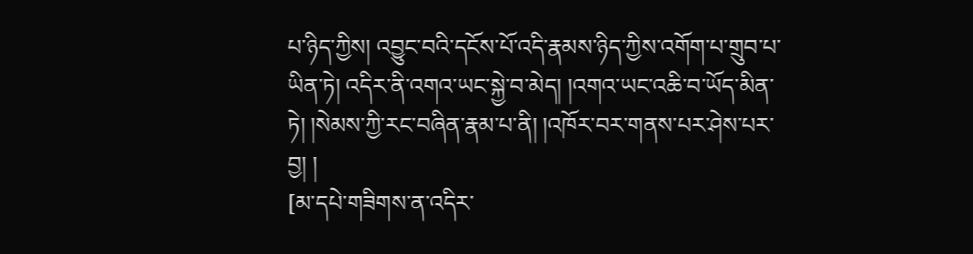པ་ཉིད་ཀྱིས། འབྱུང་བའི་དངོས་པོ་འདི་རྣམས་ཉིད་ཀྱིས་འགོག་པ་གྲུབ་པ་ཡིན་ཏེ། འདིར་ནི་འགའ་ཡང་སྐྱེ་བ་མེད། །འགའ་ཡང་འཆི་བ་ཡོད་མིན་ཏེ། །སེམས་ཀྱི་རང་བཞིན་རྣམ་པ་ནི། །འཁོར་བར་གནས་པར་ཤེས་པར་བྱ། །
[མ་དཔེ་གཟིགས་ན་འདིར་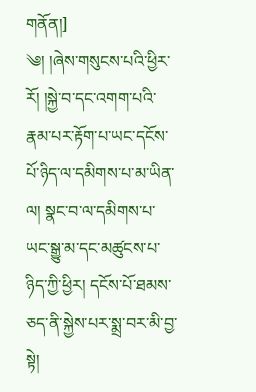གནོན།]
༄། །ཞེས་གསུངས་པའི་ཕྱིར་རོ། །སྐྱེ་བ་དང་འགག་པའི་རྣམ་པར་རྟོག་པ་ཡང་དངོས་པོ་ཉིད་ལ་དམིགས་པ་མ་ཡིན་ལ། སྣང་བ་ལ་དམིགས་པ་ཡང་སྒྱུ་མ་དང་མཚུངས་པ་ཉིད་ཀྱི་ཕྱིར། དངོས་པོ་ཐམས་ཅད་ནི་སྐྱེས་པར་སྨྲ་བར་མི་བྱ་སྟེ།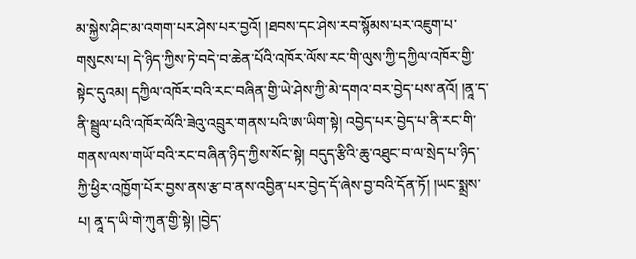མ་སྐྱེས་ཤིང་མ་འགག་པར་ཤེས་པར་བྱའོ། །ཐབས་དང་ཤེས་རབ་སྙོམས་པར་འཇུག་པ་གསུངས་པ། དེ་ཉིད་ཀྱིས་ཏེ་བདེ་བ་ཆེན་པོའི་འཁོར་ལོས་རང་གི་ལུས་ཀྱི་དཀྱིལ་འཁོར་གྱི་སྟེང་དུའམ། དཀྱིལ་འཁོར་བའི་རང་བཞིན་གྱི་ཡེ་ཤེས་ཀྱི་མེ་དགའ་བར་བྱེད་པས་ནའོ། །ནཱ་ད་ནི་སྦྲུལ་པའི་འཁོར་ལོའི་ཟེའུ་འབྲུར་གནས་པའི་ཨ་ཡིག་སྟེ། འབྱེད་པར་བྱེད་པ་ནི་རང་གི་གནས་ལས་གཡོ་བའི་རང་བཞིན་ཉིད་ཀྱིས་སོང་སྟེ། བདུད་རྩིའི་ཆུ་འཐུང་བ་ལ་སྲེད་པ་ཉིད་ཀྱི་ཕྱིར་འཁྱོག་པོར་བྱས་ནས་རྩ་བ་ནས་འབྱིན་པར་བྱེད་དོ་ཞེས་བྱ་བའི་དོན་ཏོ། །ཡང་སྨྲས་པ། ནཱ་ད་ཡི་གེ་ཀུན་གྱི་སྟེ། །བྱེད་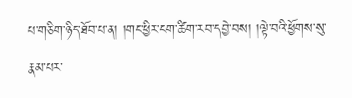པ་གཅིག་ཉིད་ཐོབ་པ་ན། །གང་ཕྱིར་ངག་ཚིག་རབ་དབྱེ་བས། །ལྟེ་བའི་ཕྱོགས་སུ་རྣམ་པར་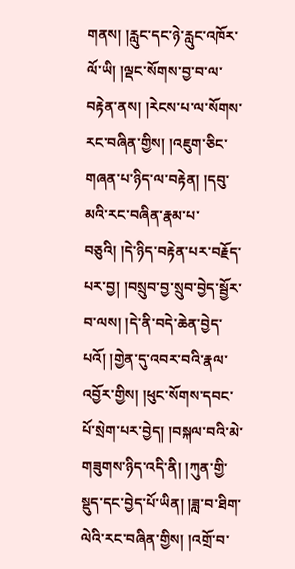གནས། །རླུང་དང་ཉེ་རླུང་འཁོར་ལོ་ཡི། །ལྡང་སོགས་བྱ་བ་ལ་བརྟེན་ནས། །རེངས་པ་ལ་སོགས་རང་བཞིན་གྱིས། །འཇུག་ཅིང་གཞན་པ་ཉིད་ལ་བརྟེན། །དབུ་མའི་རང་བཞིན་རྣམ་པ་བཅུའི། །དེ་ཉིད་བརྟེན་པར་བརྗོད་པར་བྱ། །བསྲུབ་བྱ་སྲུབ་བྱེད་སྦྱོར་བ་ལས། །དེ་ནི་བདེ་ཆེན་བྱེད་པའོ། །གྱེན་དུ་འབར་བའི་རྣལ་འབྱོར་གྱིས། །ཕུང་སོགས་དབང་པོ་སྲེག་པར་བྱེད། །བསྐལ་བའི་མེ་གཟུགས་ཉིད་འདི་ནི། །ཀུན་གྱི་སྡུད་དང་བྱེད་པོ་ཡིན། །ཟླ་བ་ཐིག་ལེའི་རང་བཞིན་གྱིས། །འགྲོ་བ་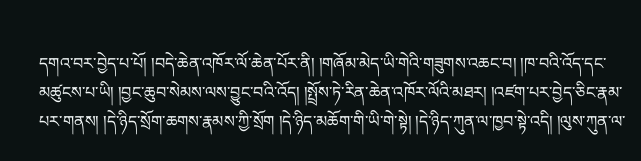དགའ་བར་བྱེད་པ་པོ། །བདེ་ཆེན་འཁོར་ལོ་ཆེན་པོར་ནི། །གཞོམ་མེད་ཡི་གེའི་གཟུགས་འཆང་བ། །ཁ་བའི་འོད་དང་མཚུངས་པ་ཡི། །བྱང་ཆུབ་སེམས་ལས་བྱུང་བའི་འོད། །སྤྲོས་ཏེ་རིན་ཆེན་འཁོར་ལོའི་མཐར། །འཛག་པར་བྱེད་ཅིང་རྣམ་པར་གནས། །དེ་ཉིད་སྲོག་ཆགས་རྣམས་ཀྱི་སྲོག །དེ་ཉིད་མཆོག་གི་ཡི་གེ་སྟེ། །དེ་ཉིད་ཀུན་ལ་ཁྱབ་སྟེ་འདི། །ལུས་ཀུན་ལ་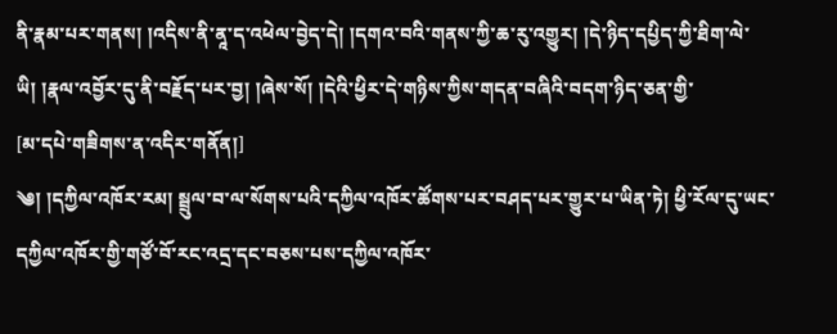ནི་རྣམ་པར་གནས། །འདིས་ནི་ནཱ་ད་འཕེལ་བྱེད་དེ། །དགའ་བའི་གནས་ཀྱི་ཆ་རུ་འགྱུར། །དེ་ཉིད་དཔྱིད་ཀྱི་ཐིག་ལེ་ཡི། །རྣལ་འབྱོར་དུ་ནི་བརྗོད་པར་བྱ། །ཞེས་སོ། །དེའི་ཕྱིར་དེ་གཉིས་ཀྱིས་གདན་བཞིའི་བདག་ཉིད་ཅན་གྱི་
[མ་དཔེ་གཟིགས་ན་འདིར་གནོན།]
༄། །དཀྱིལ་འཁོར་རམ། སྦྲུལ་བ་ལ་སོགས་པའི་དཀྱིལ་འཁོར་ཚོགས་པར་བཤད་པར་གྱུར་པ་ཡིན་ཏེ། ཕྱི་རོལ་དུ་ཡང་དཀྱིལ་འཁོར་གྱི་གཙོ་བོ་རང་འདྲ་དང་བཅས་པས་དཀྱིལ་འཁོར་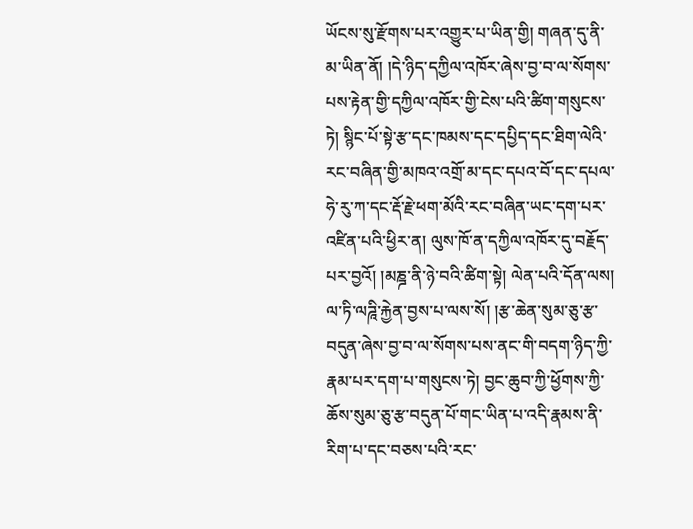ཡོངས་སུ་རྫོགས་པར་འགྱུར་པ་ཡིན་གྱི། གཞན་དུ་ནི་མ་ཡིན་ནོ། །དེ་ཉིད་དཀྱིལ་འཁོར་ཞེས་བྱ་བ་ལ་སོགས་པས་རྟེན་གྱི་དཀྱིལ་འཁོར་གྱི་ངེས་པའི་ཚིག་གསུངས་ཏེ། སྙིང་པོ་སྟེ་རྩ་དང་ཁམས་དང་དཔྱིད་དང་ཐིག་ལེའི་རང་བཞིན་གྱི་མཁའ་འགྲོ་མ་དང་དཔའ་བོ་དང་དཔལ་ཧེ་རུ་ཀ་དང་རྡོ་རྗེ་ཕག་མོའི་རང་བཞིན་ཡང་དག་པར་འཛིན་པའི་ཕྱིར་ན། ལུས་ཁོ་ན་དཀྱིལ་འཁོར་དུ་བརྗོད་པར་བྱའོ། །མཎྜ་ནི་ཉེ་བའི་ཚིག་སྟེ། ལེན་པའི་དོན་ལས། ལ་ཏི་ལཌཱི་རྐྱེན་བྱས་པ་ལས་སོ། །རྩ་ཆེན་སུམ་ཅུ་རྩ་བདུན་ཞེས་བྱ་བ་ལ་སོགས་པས་ནང་གི་བདག་ཉིད་ཀྱི་རྣམ་པར་དག་པ་གསུངས་ཏེ། བྱང་ཆུབ་ཀྱི་ཕྱོགས་ཀྱི་ཆོས་སུམ་ཅུ་རྩ་བདུན་པོ་གང་ཡིན་པ་འདི་རྣམས་ནི་རིག་པ་དང་བཅས་པའི་རང་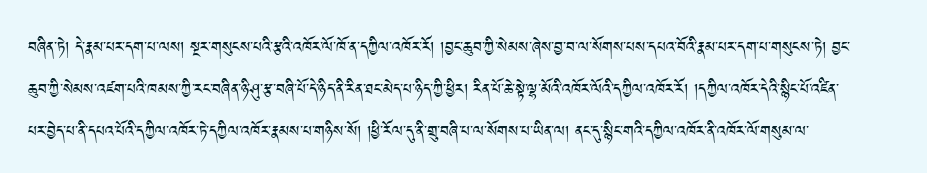བཞིན་ཏེ། དེ་རྣམ་པར་དག་པ་ལས། སྔར་གསུངས་པའི་རྩའི་འཁོར་ལོ་ཁོ་ན་དཀྱིལ་འཁོར་རོ། །བྱང་ཆུབ་ཀྱི་སེམས་ཞེས་བྱ་བ་ལ་སོགས་པས་དཔའ་བོའི་རྣམ་པར་དག་པ་གསུངས་ཏེ། བྱང་ཆུབ་ཀྱི་སེམས་འཛག་པའི་ཁམས་ཀྱི་རང་བཞིན་ཉི་ཤུ་རྩ་བཞི་པོ་དེ་ཉིད་ནི་རིན་ཐང་མེད་པ་ཉིད་ཀྱི་ཕྱིར། རིན་པོ་ཆེ་སྟེ་ལྷ་མོའི་འཁོར་ལོའི་དཀྱིལ་འཁོར་རོ། །དཀྱིལ་འཁོར་དེའི་སྙིང་པོ་འཛིན་པར་བྱེད་པ་ནི་དཔའ་པོའི་དཀྱིལ་འཁོར་ཏེ་དཀྱིལ་འཁོར་རྣམས་པ་གཉིས་སོ། །ཕྱི་རོལ་དུ་ནི་གྲུ་བཞི་པ་ལ་སོགས་པ་ཡིན་ལ། ནང་དུ་སྙིང་གའི་དཀྱིལ་འཁོར་ནི་འཁོར་ལོ་གསུམ་ལ་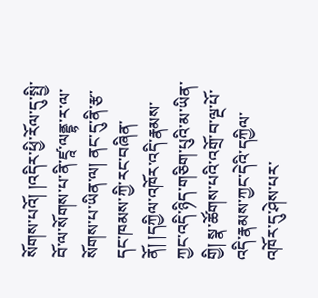སོགས་པའོ། །འདིར་ཕྱི་རོལ་དུ་སྤྱི་བོ་ལ་སོགས་པ་ནི་ཛཱ་ལནྡྷ་ར་ལ་སོགས་པ་ཡིན་ལ། ནང་དུ་ནི་རྩ་དང་ཁམས་ཀྱི་རང་བཞིན་ནོ། །དཀྱིལ་འཁོར་འདི་རྣམས་ཀྱང་འདི་ཉིད་གཅིག་པུའི་མ་ཡིན་གྱི། སྣ་ཚོགས་པའི་འགྲོ་བ་ལྔ་པོ་འདི་རྣམས་ཀྱང་དེའི་དཀྱིལ་འཁོར་དུ་ཤེས་པར་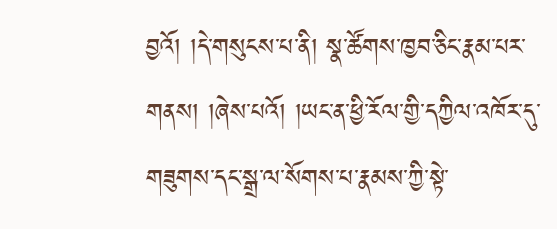བྱའོ། །དེ་གསུངས་པ་ནི། སྣ་ཚོགས་ཁྱབ་ཅིང་རྣམ་པར་གནས། །ཞེས་པའོ། །ཡང་ན་ཕྱི་རོལ་གྱི་དཀྱིལ་འཁོར་དུ་གཟུགས་དང་སྒྲ་ལ་སོགས་པ་རྣམས་ཀྱི་སྟེ་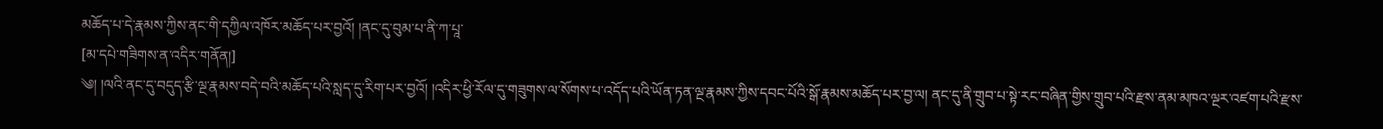མཆོད་པ་དེ་རྣམས་ཀྱིས་ནང་གི་དཀྱིལ་འཁོར་མཆོད་པར་བྱའོ། །ནང་དུ་བུམ་པ་ནི་ཀ་པཱ་
[མ་དཔེ་གཟིགས་ན་འདིར་གནོན།]
༄། །ལའི་ནང་དུ་བདུད་རྩི་ལྔ་རྣམས་བདེ་བའི་མཆོད་པའི་སླད་དུ་རིག་པར་བྱའོ། །འདིར་ཕྱི་རོལ་དུ་གཟུགས་ལ་སོགས་པ་འདོད་པའི་ཡོན་ཏན་ལྔ་རྣམས་ཀྱིས་དབང་པོའི་སྒོ་རྣམས་མཆོད་པར་བྱ་ལ། ནང་དུ་ནི་གྲུབ་པ་སྟེ་རང་བཞིན་གྱིས་གྲུབ་པའི་རྫས་ནམ་མཁའ་ལྔར་འཛག་པའི་རྫས་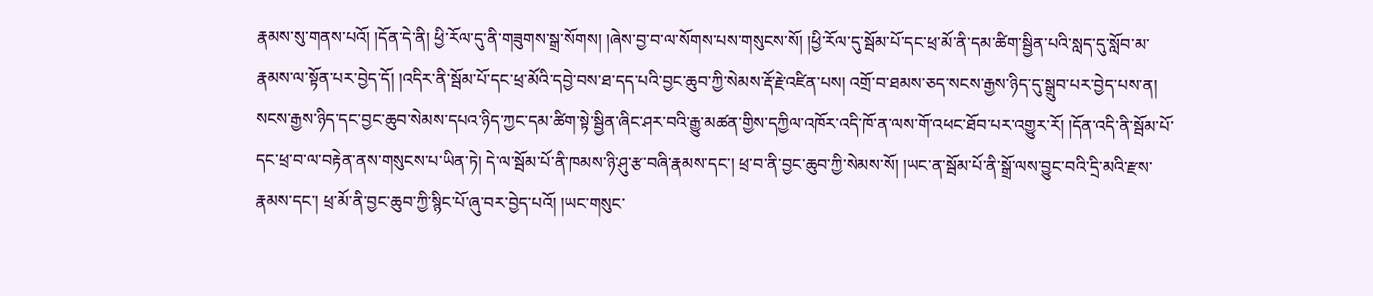རྣམས་སུ་གནས་པའོ། །དོན་དེ་ནི། ཕྱི་རོལ་དུ་ནི་གཟུགས་སྒྲ་སོགས། །ཞེས་བྱ་བ་ལ་སོགས་པས་གསུངས་སོ། །ཕྱི་རོལ་དུ་སྦོམ་པོ་དང་ཕྲ་མོ་ནི་དམ་ཚིག་སྦྱིན་པའི་སླད་དུ་སློབ་མ་རྣམས་ལ་སྟོན་པར་བྱེད་དོ། །འདིར་ནི་སྦོམ་པོ་དང་ཕྲ་མོའི་དབྱེ་བས་ཐ་དད་པའི་བྱང་ཆུབ་ཀྱི་སེམས་རྡོ་རྗེ་འཛིན་པས། འགྲོ་བ་ཐམས་ཅད་སངས་རྒྱས་ཉིད་དུ་སྒྲུབ་པར་བྱེད་པས་ན། སངས་རྒྱས་ཉིད་དང་བྱང་ཆུབ་སེམས་དཔའ་ཉིད་ཀྱང་དམ་ཚིག་སྟེ་སྦྱིན་ཞིང་ཤར་བའི་རྒྱུ་མཚན་གྱིས་དཀྱིལ་འཁོར་འདི་ཁོ་ན་ལས་གོ་འཕང་ཐོབ་པར་འགྱུར་རོ། །དོན་འདི་ནི་སྦོམ་པོ་དང་ཕྲ་བ་ལ་བརྟེན་ནས་གསུངས་པ་ཡིན་ཏེ། དེ་ལ་སྦོམ་པོ་ནི་ཁམས་ཉི་ཤུ་རྩ་བཞི་རྣམས་དང་། ཕྲ་བ་ནི་བྱང་ཆུབ་ཀྱི་སེམས་སོ། །ཡང་ན་སྦོམ་པོ་ནི་སྒྲོ་ལས་བྱུང་བའི་དྲི་མའི་རྫས་རྣམས་དང་། ཕྲ་མོ་ནི་བྱང་ཆུབ་ཀྱི་སྙིང་པོ་ཞུ་བར་བྱེད་པའོ། །ཡང་གསུང་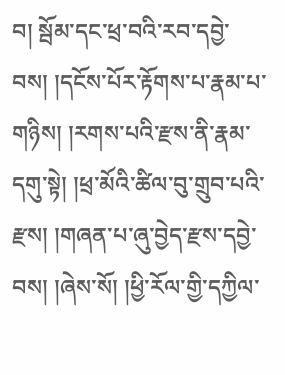བ། སྦོམ་དང་ཕྲ་བའི་རབ་དབྱེ་བས། །དངོས་པོར་རྟོགས་པ་རྣམ་པ་གཉིས། །རགས་པའི་རྫས་ནི་རྣམ་དགུ་སྟེ། །ཕྲ་མོའི་ཚིལ་བུ་གྲུབ་པའི་རྫས། །གཞན་པ་ཞུ་བྱེད་རྫས་དབྱེ་བས། །ཞེས་སོ། །ཕྱི་རོལ་གྱི་དཀྱིལ་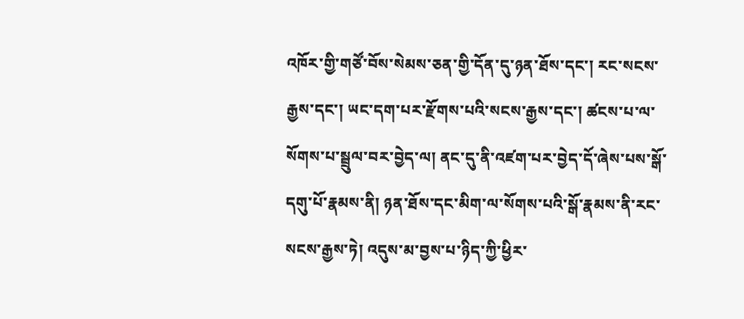འཁོར་གྱི་གཙོ་བོས་སེམས་ཅན་གྱི་དོན་དུ་ཉན་ཐོས་དང་། རང་སངས་རྒྱས་དང་། ཡང་དག་པར་རྫོགས་པའི་སངས་རྒྱས་དང་། ཚངས་པ་ལ་སོགས་པ་སྦྲུལ་བར་བྱེད་ལ། ནང་དུ་ནི་འཛག་པར་བྱེད་དོ་ཞེས་པས་སྒོ་དགུ་པོ་རྣམས་ནི། ཉན་ཐོས་དང་མིག་ལ་སོགས་པའི་སྒོ་རྣམས་ནི་རང་སངས་རྒྱས་ཏེ། འདུས་མ་བྱས་པ་ཉིད་ཀྱི་ཕྱིར་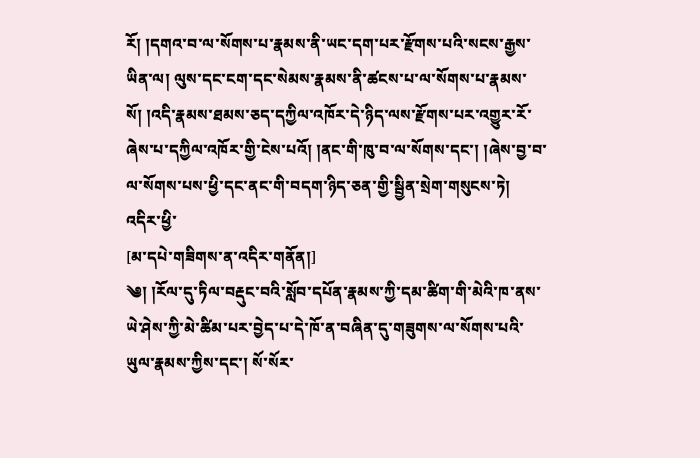རོ། །དགའ་བ་ལ་སོགས་པ་རྣམས་ནི་ཡང་དག་པར་རྫོགས་པའི་སངས་རྒྱས་ཡིན་ལ། ལུས་དང་ངག་དང་སེམས་རྣམས་ནི་ཚངས་པ་ལ་སོགས་པ་རྣམས་སོ། །འདི་རྣམས་ཐམས་ཅད་དཀྱིལ་འཁོར་དེ་ཉིད་ལས་རྫོགས་པར་འགྱུར་རོ་ཞེས་པ་དཀྱིལ་འཁོར་གྱི་ངེས་པའོ། །ནང་གི་ཁུ་བ་ལ་སོགས་དང་། །ཞེས་བྱ་བ་ལ་སོགས་པས་ཕྱི་དང་ནང་གི་བདག་ཉིད་ཅན་གྱི་སྦྱིན་སྲེག་གསུངས་ཏེ། འདིར་ཕྱི་
[མ་དཔེ་གཟིགས་ན་འདིར་གནོན།]
༄། །རོལ་དུ་ཏིལ་བརྡུང་བའི་སློབ་དཔོན་རྣམས་ཀྱི་དམ་ཚིག་གི་མེའི་ཁ་ནས་ཡེ་ཤེས་ཀྱི་མེ་ཚིམ་པར་བྱེད་པ་དེ་ཁོ་ན་བཞིན་དུ་གཟུགས་ལ་སོགས་པའི་ཡུལ་རྣམས་ཀྱིས་དང་། སོ་སོར་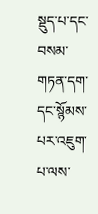སྡུད་པ་དང་བསམ་གཏན་དག་དང་སྙོམས་པར་འཇུག་པ་ལས་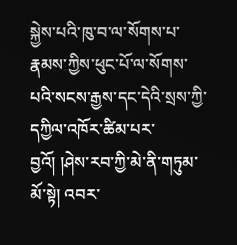སྐྱེས་པའི་ཁུ་བ་ལ་སོགས་པ་རྣམས་ཀྱིས་ཕུང་པོ་ལ་སོགས་པའི་སངས་རྒྱས་དང་དེའི་སྲས་ཀྱི་དཀྱིལ་འཁོར་ཚིམ་པར་བྱའོ། །ཤེས་རབ་ཀྱི་མེ་ནི་གཏུམ་མོ་སྟེ། འབར་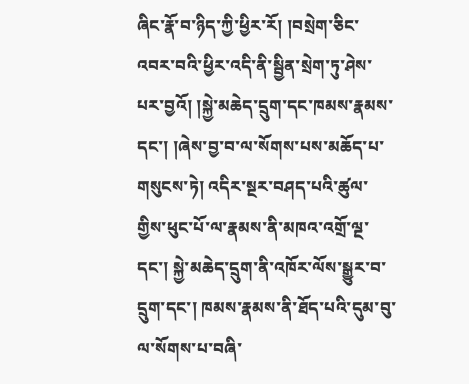ཞིང་རྣོ་བ་ཉིད་ཀྱི་ཕྱིར་རོ། །བསྲེག་ཅིང་འབར་བའི་ཕྱིར་འདི་ནི་སྦྱིན་སྲེག་ཏུ་ཤེས་པར་བྱའོ། །སྐྱེ་མཆེད་དྲུག་དང་ཁམས་རྣམས་དང་། །ཞེས་བྱ་བ་ལ་སོགས་པས་མཆོད་པ་གསུངས་ཏེ། འདིར་སྔར་བཤད་པའི་ཚུལ་གྱིས་ཕུང་པོ་ལ་རྣམས་ནི་མཁའ་འགྲོ་ལྔ་དང་། སྐྱེ་མཆེད་དྲུག་ནི་འཁོར་ལོས་སྒྱུར་བ་དྲུག་དང་། ཁམས་རྣམས་ནི་ཐོད་པའི་དུམ་བུ་ལ་སོགས་པ་བཞི་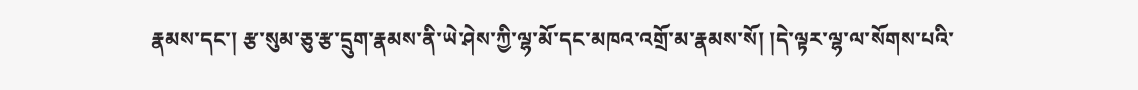རྣམས་དང་། རྩ་སུམ་ཅུ་རྩ་དྲུག་རྣམས་ནི་ཡེ་ཤེས་ཀྱི་ལྷ་མོ་དང་མཁའ་འགྲོ་མ་རྣམས་སོ། །དེ་ལྟར་ལྷ་ལ་སོགས་པའི་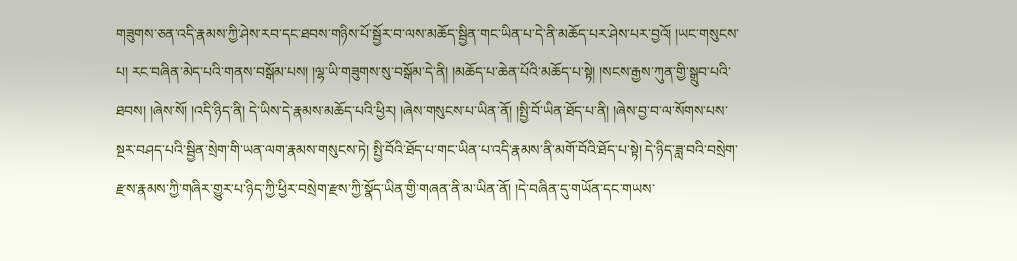གཟུགས་ཅན་འདི་རྣམས་ཀྱི་ཤེས་རབ་དང་ཐབས་གཉིས་པོ་སྦྱོར་བ་ལས་མཆོད་སྦྱིན་གང་ཡིན་པ་དེ་ནི་མཆོད་པར་ཤེས་པར་བྱའོ། །ཡང་གསུངས་པ། རང་བཞིན་མེད་པའི་གནས་བསྒོམ་པས། །ལྷ་ཡི་གཟུགས་སུ་བསྒོམ་དེ་ནི། །མཆོད་པ་ཆེན་པོའི་མཆོད་པ་སྟེ། །སངས་རྒྱས་ཀུན་གྱི་སྒྲུབ་པའི་ཐབས། །ཞེས་སོ། །འདི་ཉིད་ནི། དེ་ཡིས་དེ་རྣམས་མཆོད་པའི་ཕྱིར། །ཞེས་གསུངས་པ་ཡིན་ནོ། །སྤྱི་བོ་ཡིན་ཐོད་པ་ནི། །ཞེས་བྱ་བ་ལ་སོགས་པས་སྔར་བཤད་པའི་སྦྱིན་སྲེག་གི་ཡན་ལག་རྣམས་གསུངས་ཏེ། སྤྱི་བོའི་ཐོད་པ་གང་ཡིན་པ་འདི་རྣམས་ནི་མགོ་བོའི་ཐོད་པ་སྟེ། དེ་ཉིད་ཟླ་བའི་བསྲེག་རྫས་རྣམས་ཀྱི་གཞིར་གྱུར་པ་ཉིད་ཀྱི་ཕྱིར་བསྲེག་རྫས་ཀྱི་སྣོད་ཡིན་གྱི་གཞན་ནི་མ་ཡིན་ནོ། །དེ་བཞིན་དུ་གཡོན་དང་གཡས་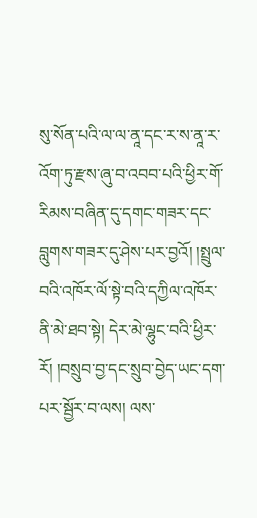སུ་སོན་པའི་ལ་ལ་ནཱ་དང་ར་ས་ནཱ་ར་འོག་ཏུ་རྫས་ཞུ་བ་འབབ་པའི་ཕྱིར་གོ་རིམས་བཞིན་དུ་དགང་གཟར་དང་བླུགས་གཟར་དུ་ཤེས་པར་བྱའོ། །སྤྲུལ་བའི་འཁོར་ལོ་སྟེ་བའི་དཀྱིལ་འཁོར་ནི་མེ་ཐབ་སྟེ། དེར་མེ་ལྷུང་བའི་ཕྱིར་རོ། །བསྲུབ་བྱ་དང་སྲུབ་བྱེད་ཡང་དག་པར་སྦྱོར་བ་ལས། ལས་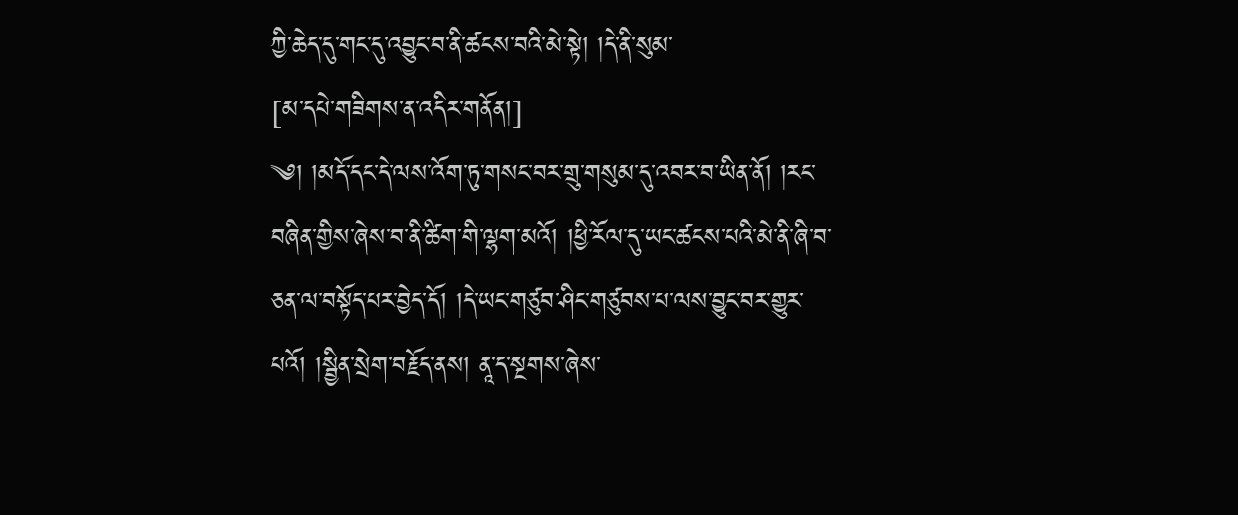ཀྱི་ཆེད་དུ་གང་དུ་འབྱུང་བ་ནི་ཚངས་བའི་མེ་སྟེ། །དེ་ནི་སུམ་
[མ་དཔེ་གཟིགས་ན་འདིར་གནོན།]
༄། །མདོ་དང་དེ་ལས་འོག་ཏུ་གསང་བར་གྲུ་གསུམ་དུ་འབར་བ་ཡིན་ནོ། །རང་བཞིན་གྱིས་ཞེས་བ་ནི་ཚིག་གི་ལྷག་མའོ། །ཕྱི་རོལ་དུ་ཡང་ཚངས་པའི་མེ་ནི་ཞི་བ་ཅན་ལ་བསྟོད་པར་བྱེད་དོ། །དེ་ཡང་གཙུབ་ཤིང་གཙུབས་པ་ལས་བྱུང་བར་གྱུར་པའོ། །སྦྱིན་སྲེག་བརྗོད་ནས། ནཱ་ད་སྔགས་ཞེས་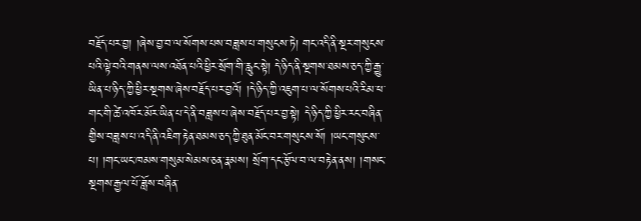བརྗོད་པར་བྱ། །ཞེས་བྱ་བ་ལ་སོགས་པས་བཟླས་པ་གསུངས་ཏེ། གང་འདི་ནི་སྔར་གསུངས་པའི་ལྟེ་བའི་གནས་ལས་འཐོན་པའི་ཕྱིར་སྲོག་གི་རླུང་སྟེ། དེ་ཉིད་ནི་སྔགས་ཐམས་ཅད་ཀྱི་རྒྱུ་ཡིན་པ་ཉིད་ཀྱི་ཕྱིར་སྔགས་ཞེས་བརྗོད་པར་བྱའོ། །དེ་ཉིད་ཀྱི་འཇུག་པ་ལ་སོགས་པའི་རིམ་ཕ་གང་གི་ཚེ་འཁོར་མོར་ཡིན་པ་དེ་ནི་བཟླས་པ་ཞེས་བརྗོད་པར་བྱ་སྟེ། དེ་ཉིད་ཀྱི་ཕྱིར་རང་བཞིན་གྱིས་བཟླས་པ་འདི་ནི་འཇིག་རྟེན་ཐམས་ཅད་ཀྱི་ཐུན་མོང་བར་གསུངས་སོ། །ཡང་གསུངས་པ། །གང་ཡང་ཁམས་གསུམ་སེམས་ཅན་རྣམས། སྲོག་དང་རྩོལ་བ་ལ་བརྟེན་ནས། །གསང་སྔགས་རྒྱལ་པོ་ཟློས་བཞིན་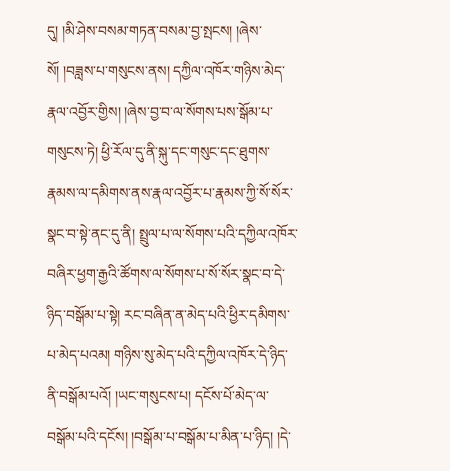དུ། །མི་ཤེས་བསམ་གཏན་བསམ་བྱ་སྤངས། །ཞེས་སོ། །བཟླས་པ་གསུངས་ནས། དཀྱིལ་འཁོར་གཉིས་མེད་རྣལ་འབྱོར་གྱིས། །ཞེས་བྱ་བ་ལ་སོགས་པས་སྒོམ་པ་གསུངས་ཏེ། ཕྱི་རོལ་དུ་ནི་སྐུ་དང་གསུང་དང་ཐུགས་རྣམས་ལ་དམིགས་ནས་རྣལ་འབྱོར་པ་རྣམས་ཀྱི་སོ་སོར་སྣང་བ་སྟེ་ནང་དུ་ནི། སྤྲུལ་པ་ལ་སོགས་པའི་དཀྱིལ་འཁོར་བཞིར་ཕྱག་རྒྱའི་ཚོགས་ལ་སོགས་པ་སོ་སོར་སྣང་བ་དེ་ཉིད་བསྒོམ་པ་སྟེ། རང་བཞིན་ན་མེད་པའི་ཕྱིར་དམིགས་པ་མེད་པའམ། གཉིས་སུ་མེད་པའི་དཀྱིལ་འཁོར་དེ་ཉིད་ནི་བསྒོམ་པའོ། །ཡང་གསུངས་པ། དངོས་པོ་མེད་ལ་བསྒོམ་པའི་དངོས། །བསྒོམ་པ་བསྒོམ་པ་མིན་པ་ཉིད། །དེ་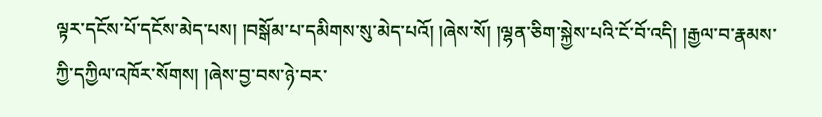ལྟར་དངོས་པོ་དངོས་མེད་པས། །བསྒོམ་པ་དམིགས་སུ་མེད་པའོ། །ཞེས་སོ། །ལྷན་ཅིག་སྐྱེས་པའི་ངོ་བོ་འདི། །རྒྱལ་བ་རྣམས་ཀྱི་དཀྱིལ་འཁོར་སོགས། །ཞེས་བྱ་བས་ཉེ་བར་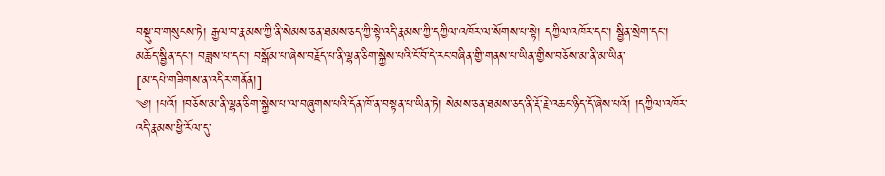བསྡུ་བ་གསུངས་ཏེ། རྒྱལ་བ་རྣམས་ཀྱི་ནི་སེམས་ཅན་ཐམས་ཅད་ཀྱི་སྟེ་འདི་རྣམས་ཀྱི་དཀྱིལ་འཁོར་ལ་སོགས་པ་སྟེ། དཀྱིལ་འཁོར་དང་། སྦྱིན་སྲེག་དང་། མཆོད་སྦྱིན་དང་། བཟླས་པ་དང་། བསྒོམ་པ་ཞེས་བརྗོད་པ་ནི་ལྷན་ཅིག་སྐྱེས་པའི་ངོ་བོ་དེ་རང་བཞིན་གྱི་གནས་པ་ཡིན་གྱིས་བཅོས་མ་ནི་མ་ཡིན་
[མ་དཔེ་གཟིགས་ན་འདིར་གནོན།]
༄། །པའོ། །བཅོས་མ་ནི་ལྷན་ཅིག་སྐྱེས་པ་ལ་བཞུགས་པའི་དོན་ཁོ་ན་བསྟན་པ་ཡིན་ཏེ། སེམས་ཅན་ཐམས་ཅད་ནི་རྡོ་རྗེ་འཆང་ཉིད་དོ་ཞེས་པའོ། །དཀྱིལ་འཁོར་འདི་རྣམས་ཕྱི་རོལ་དུ་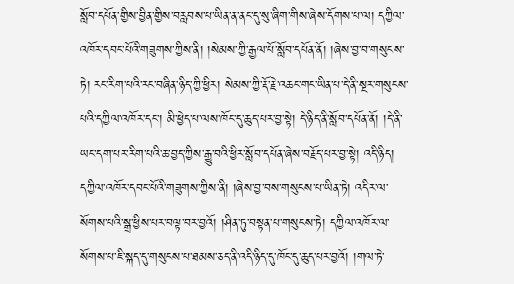སློབ་དཔོན་གྱིས་བྱིན་གྱིས་བརླབས་པ་ཡིན་ན་ནང་དུ་སུ་ཞིག་གིས་ཞེས་དོགས་པ་ལ། དཀྱིལ་འཁོར་དབང་པོའི་གཟུགས་ཀྱིས་ནི། །སེམས་ཀྱི་རྒྱལ་པོ་སློབ་དཔོན་ནོ། །ཞེས་བྱ་བ་གསུངས་ཏེ། རང་རིག་པའི་རང་བཞིན་ཉིད་ཀྱི་ཕྱིར། སེམས་ཀྱི་རྡོ་རྗེ་འཆང་གང་ཡིན་པ་དེ་ནི་སྔར་གསུངས་པའི་དཀྱིལ་འཁོར་དང་། མི་ཕྱེད་པ་ལས་ཁོང་དུ་ཆུད་པར་བྱ་སྟེ། དེ་ཉིད་ནི་སློབ་དཔོན་ནོ། །དེ་ནི་ཡང་དག་པར་རིག་པའི་ཆ་བྱད་ཀྱིས་རྒྱུ་བའི་ཕྱིར་སློབ་དཔོན་ཞེས་བརྗོད་པར་བྱ་སྟེ། འདི་ཉིད། དཀྱིལ་འཁོར་དབང་པོའི་གཟུགས་ཀྱིས་ནི། །ཞེས་བྱ་བས་གསུངས་པ་ཡིན་ཏེ། འདིར་ལ་སོགས་པའི་སྒྲ་ཕྱིས་པར་བལྟ་བར་བྱའོ། །ཤིན་ཏུ་བསྟན་པ་གསུངས་ཏེ། དཀྱིལ་འཁོར་ལ་སོགས་པ་ཇི་སྐད་དུ་གསུངས་པ་ཐམས་ཅད་ནི་འདི་ཉིད་དུ་ཁོང་དུ་ཆུད་པར་བྱའོ། །གལ་ཏེ་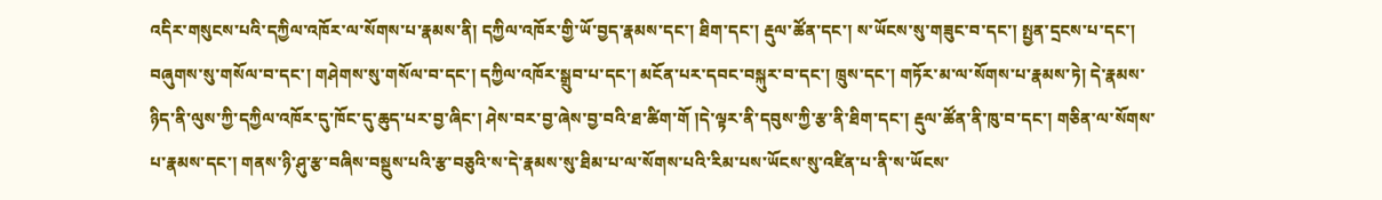འདིར་གསུངས་པའི་དཀྱིལ་འཁོར་ལ་སོགས་པ་རྣམས་ནི། དཀྱིལ་འཁོར་གྱི་ཡོ་བྱད་རྣམས་དང་། ཐིག་དང་། རྡུལ་ཚོན་དང་། ས་ཡོངས་སུ་གཟུང་བ་དང་། སྤྱན་དྲངས་པ་དང་། བཞུགས་སུ་གསོལ་བ་དང་། གཤེགས་སུ་གསོལ་བ་དང་། དཀྱིལ་འཁོར་སྒྲུབ་པ་དང་། མངོན་པར་དབང་བསྐུར་བ་དང་། ཁྲུས་དང་། གཏོར་མ་ལ་སོགས་པ་རྣམས་ཏེ། དེ་རྣམས་ཉིད་ནི་ལུས་ཀྱི་དཀྱིལ་འཁོར་དུ་ཁོང་དུ་ཆུད་པར་བྱ་ཞིང་། ཤེས་བར་བྱ་ཞེས་བྱ་བའི་ཐ་ཚིག་གོ །དེ་ལྟར་ནི་དབུས་ཀྱི་རྩ་ནི་ཐིག་དང་། རྡུལ་ཚོན་ནི་ཁུ་བ་དང་། གཅིན་ལ་སོགས་པ་རྣམས་དང་། གནས་ཉི་ཤུ་རྩ་བཞིས་བསྡུས་པའི་རྩ་བཅུའི་ས་དེ་རྣམས་སུ་ཐིམ་པ་ལ་སོགས་པའི་རིམ་པས་ཡོངས་སུ་འཛིན་པ་ནི་ས་ཡོངས་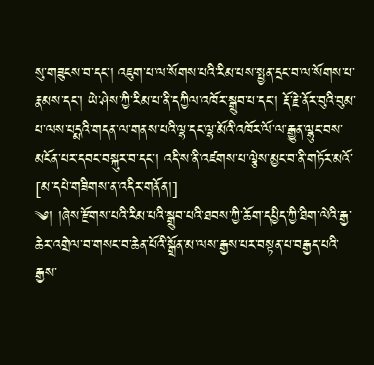སུ་གཟུངས་བ་དང་། འཇུག་པ་ལ་སོགས་པའི་རིམ་པས་སྤྱན་དྲང་བ་ལ་སོགས་པ་རྣམས་དང་། ཡེ་ཤེས་ཀྱི་རིམ་པ་ནི་དཀྱིལ་འཁོར་སྒྲུབ་པ་དང་། རྡོ་རྗེ་ནོར་བུའི་བུམ་པ་ལས་པདྨའི་གདན་ལ་གནས་པའི་ལྷ་དང་ལྷ་མོའི་འཁོར་ལོ་ལ་རྒྱུན་ལྷུང་བས་མངོན་པར་དབང་བསྐུར་བ་དང་། འདི་ས་ནི་འཛགས་པ་ལྕེས་མྱང་བ་ནི་གཏོར་མའོ་
[མ་དཔེ་གཟིགས་ན་འདིར་གནོན།]
༄། །ཞེས་རྫོགས་པའི་རིམ་པའི་སྒྲུབ་པའི་ཐབས་ཀྱི་ཆོག་དཔྱིད་ཀྱི་ཐིག་ལེའི་རྒྱ་ཆེར་འགྲེལ་བ་གསང་བ་ཆེན་པོའི་སྒྲོན་མ་ལས་རྒྱས་པར་བསྟན་པ་བརྒྱད་པའི་རྒྱས་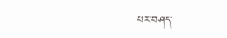པར་བཤད་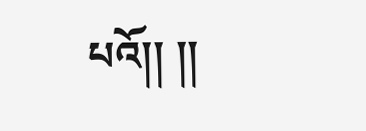པའོ།། །།